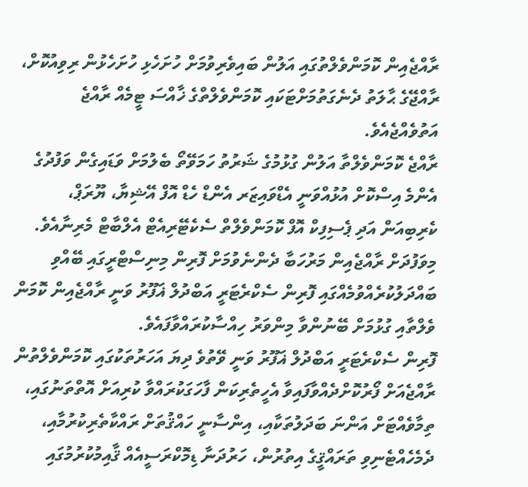ރާއްޖެއިން ކޮމަންވެލްތުގައި އަލުން ބައިވެރިވުމަށް ހުށަހެޅި ހުށަހެޅުން ރިވިއުކޮށް، ރާއްޖޭގެ ޙާލަތު ދެނެގަތުމަށްޓަކައި ކޮމަންވެލްތްގެ ޚާއްސަ ޓީމެއް ރާއްޖެ އަތުވެއްޖެއެވެ.
ރާއްޖެ ކޮމަންވެލްތާ އަލުން ގުޅުމުގެ ޝަރުތު ހަމަވޭތޯ ބެލުމަށް ވަޑައިގެން ވަފުދުގެ އެންމެ އިސްކޮށް އުޅުއްވަނީ އެޑްވައިޒަރ އެންޑް ހެޑް އޮފް އޭޝިޔާ، ޔޫރަޕް، ކެރިބިއަން އަދި ޕެސިފިކް އޮފް ކޮމަންވެލްތް ސެކެޓޭރިއެޓް އެލްބާޓް މެރިނާއެވެ.
މިވަފުދަށް ރާއްޖެއިން މަރުހަބާ ދެންނެވުމަށް ފޮރިން މިނިސްޓްރީގައި ބޭއްވި ބައްދަލުކުރެއްވުމެއްގައި ފޮރިން ސެކްރެޓަރީ އަބްދުލް ޣަފޫރު ވަނީ ރާއްޖެއިން ކޮމަން ވެލްތާއި ގުޅުމަށް ބޭނުންވާ މިންވަރު ހިއްސާކުރައްވާފައެވެ.
ފޮރިން ސެކްރެޓަރީ އަބްދުލް ޣަފޫރު ވަނީ ވޭތުވެ ދިޔަ އަހަރުތަކުގައި ކޮމަންވެލްތުން ރާއްޖެއަށް ފޯރުކޮށްދެއްވާފައިވާ އެހީތެރިކަން ފާހަގަކުރައްވާ ކުރިއަށް އޮތްތަނުގައި، ތިމާވެއްޓަށް އަންނަ ބަދަލުތަކާއި، އިންސާނީ ހައްޤުތަށް ރައްކާތެރިކުރުމާއި، ދެމެހެއްޓެނިވި ތަރައްޤީގެ އިތުރުން، ހަރުދަނާ ޑިމޮކްރަސީއެއް ޤާއިމުކުރުމުގައި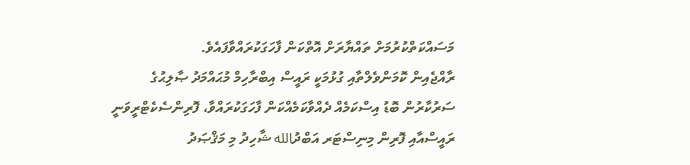މަސައްކަތްކުރުމަށް ތައްޔާރަށް އޮތްކަން ފާހަގަކުރައްވާފައެވެ.
ރާއްޖެއިން ކޮމަންވެލްތާއި ގުޅުމަކީ ރައީސް އިބްރާހިމް މުޙައްމަދު ޞާލިޙުގެ ސަރުކާރުން ބޮޑު އިސްކަމެއް ދެއްވާކަމެއްކަން ފާހަގަކުރައްވާ، ފޮރިންސެކެޓްރީވަނީ ރައީސްއާއި ފޮރިން މިނިސްޓަރ އަބްދުالله ޝާހިދު މި މަޤްޞަދު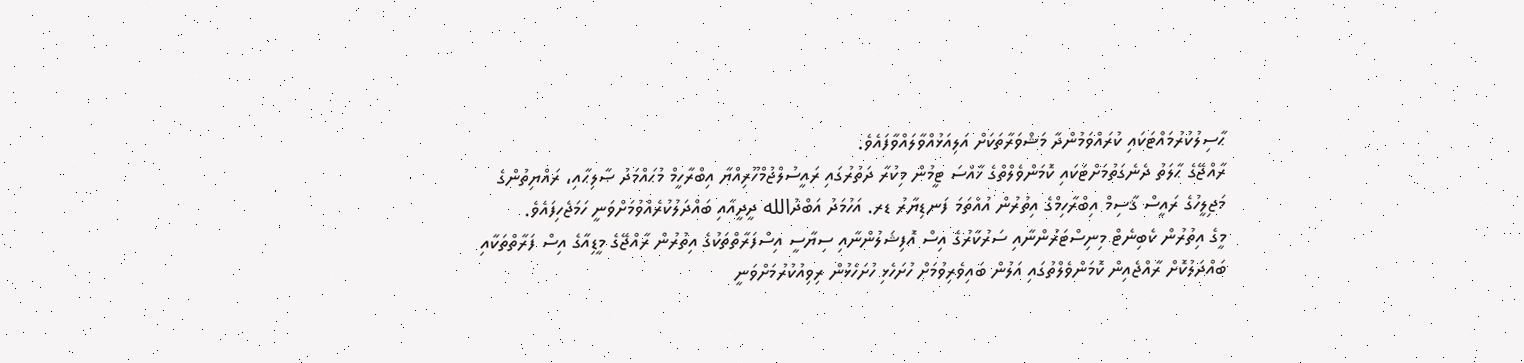ޙާސިލުކުރުމައްޓަކައި ކުރައްވަމުންދާ މަޝްވަރާތަކަށް އަލިއަޅުއްވާލައްވާފައެވެ.
ރާއްޖޭގެ ޙާލަތު ދެނެގަތުމަށްޓަކައި ކޮމަންވެލްތްގެ ޚާއްސަ ޓީމުން މިކުރާ ދަތުރުގައި ރައީސުލްޖުމްހޫރިއްޔާ އިބްރާހީމް މުޙައްމަދު ޞާލިޙާއި، ރައްޔިތުންގެ މަޖިލީހުގެ ރައީސް ޤާސިމް އިބްރާހިމްގެ އިތުރުން އުއްތަމަ ފަނޑިޔާރު ޑރ. އަހުމަދު އަބްދުالله ދީދީއާއި ބައްދަލުކުރެއްވުމަށްވަނީ ހަމަޖެހިފައެވެ.
މީގެ އިތުރުން ކެބިނެޓް މިނިސްޓަރުންނާއި ސަރުކާރުގެ އިސް އޮފިޝަލުންނާއި ސިޔާސީ އިސްފަރާތްތަކުގެ އިތުރުން ރާއްޖޭގެ މީޑިއާގެ އިސް ފަރާތްތަކާއި ބައްދަލުކޮށް ރާއްޖެއިން ކޮމަންވެލްތުގައި އަލުން ބައިވެރިވުމަށް ހުށަހެޅި ހުށަހެޅުން ރިވިއުކުރުމަށްވަނީ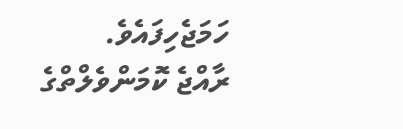ހަމަޖެހިފައެވެ.
ރާއްޖެ ކޮމަންވެލްތްގެ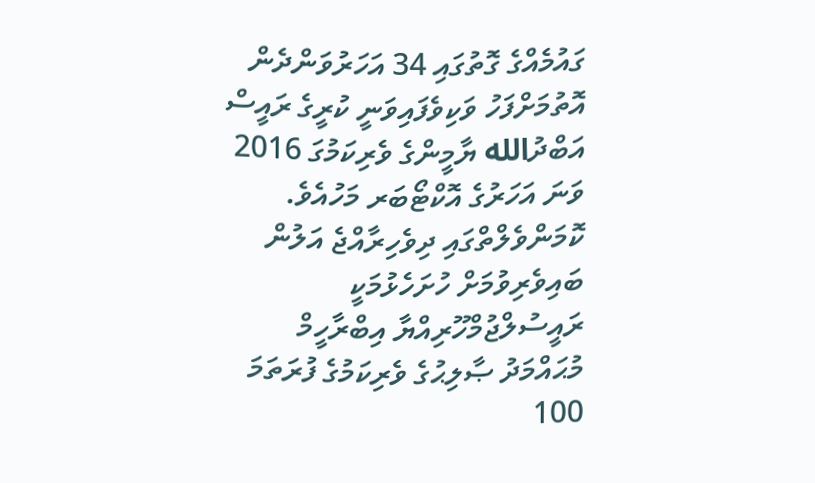ގައުމެއްގެ ގޮތުގައި 34 އަހަރުވަންދެން އޮތުމަށްފަހު ވަކިވެފައިވަނީ ކުރީގެ ރައީސް އަބްދުالله ޔާމީންގެ ވެރިކަމުގަ 2016 ވަނަ އަހަރުގެ އޮކްޓޯބަރ މަހުއެވެ. ކޮމަންވެލްތްގައި ދިވެހިރާއްޖެ އަލުން ބައިވެރިވުމަށް ހުށަހެޅުމަކީ ރައީސުލްޖުމްހޫރިއްޔާ އިބްރާހީމް މުޙައްމަދު ޞާލިޙުގެ ވެރިކަމުގެ ފުރަތަމަ 100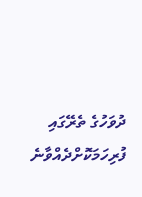ދުވަހުގެ ތެރޭގައި ފުރިހަމަކޮށްދެއްވާނެ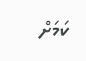ކަމަށް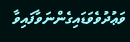ވަޢުދުވެވަޑައިގެންނަވާފައިވާ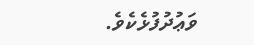ވަޢުދުފުޅެކެވެ.